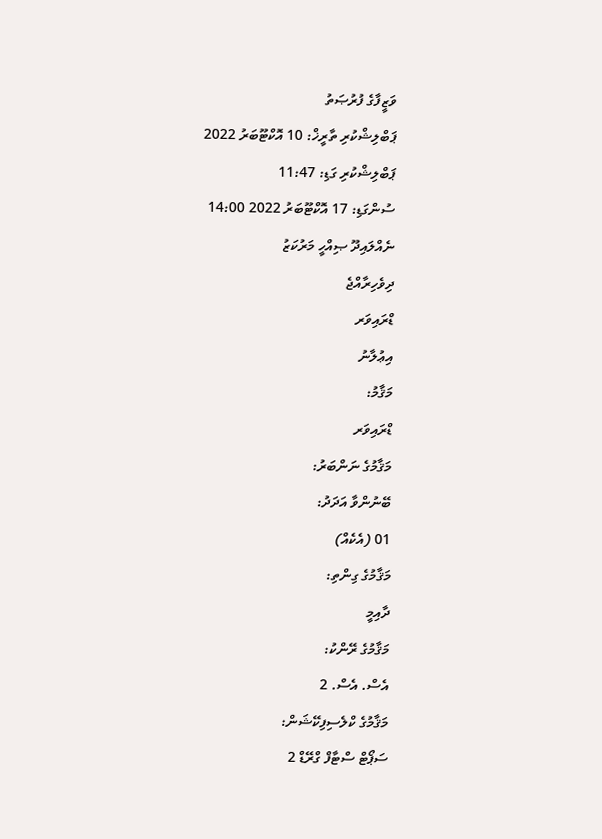ވަޒީފާގެ ފުރުޞަތު
ޕަބްލިޝްކުރި ތާރީޚް: 10 އޮކްޓޫބަރު 2022
ޕަބްލިޝްކުރި ގަޑި: 11:47
ސުންގަޑި: 17 އޮކްޓޫބަރު 2022 14:00
ނެއްލައިދޫ ޞިއްހީ މަރުކަޒު
ދިވެހިރާއްޖެ
ޑްރައިވަރ
އިޢުލާނު
މަޤާމު:
ޑްރައިވަރ
މަޤާމުގެ ނަންބަރު:
ބޭނުންވާ އަދަދު:
01 (އެކެއް)
މަޤާމުގެ ގިންތި:
ދާއިމީ
މަޤާމުގެ ރޭންކު:
އެސް. އެސް. 2
މަޤާމުގެ ކްލެސިފިކޭޝަން:
ސަޕޯޓް ސްޓާފް ގްރޭޑް 2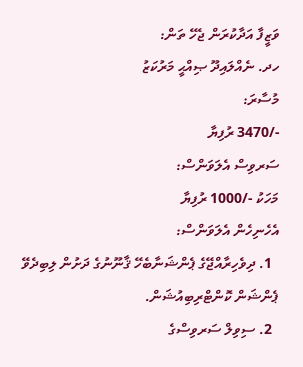ވަޒީފާ އަދާކުރަން ޖެހޭ ތަން:
ހދ. ނެއްލައިދޫ ޞިއްޙީ މަރުކަޒު
މުސާރަ:
-/3470 ރުފިޔާ
ސަރވިސް އެލަވަންސް:
މަހަކު -/1000 ރުފިޔާ
އެހެނިހެން އެލަވަންސް:
  1. ދިވެހިރާއްޖޭގެ ޕެންޝަނާބެހޭ ޤާނޫނުގެ ދަށުން ލިބިދެވޭ ޕެންޝަން ކޮންޓްރިބިއުޝަން.
  2. ސިވިލް ސަރވިސްގެ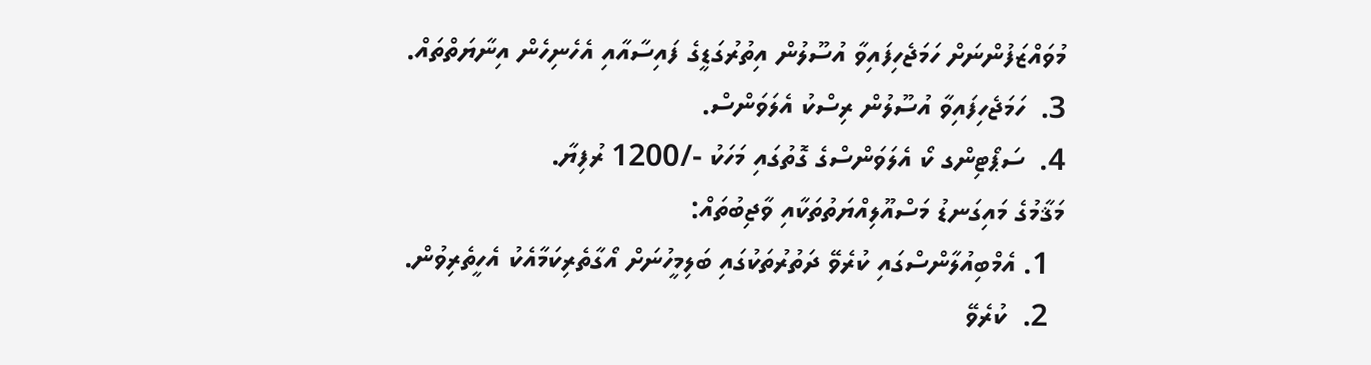މުވައްޒަފުންނަށް ހަމަޖެހިފައިވާ އުސޫލުން އިތުރުގަޑީގެ ފައިސާއާއި އެހެނިހެން އިނާޔަތްތައް.
3.  ހަމަޖެހިފައިވާ އުސޫލުން ރިސްކު އެލަވަންސް.
4.  ސަޕޯޓިންގ ކޯ އެލަވަންސްގެ ގޮތުގައި މަހަކު -/1200 ރުފިޔާ.
މަޤާމުގެ މައިގަނޑު މަސްއޫލިއްޔަތުތަކާއި ވާޖިބުތައް:
  1. އެމްބިއުލާންސްގައި ކުރެވޭ ދަތުރުތަކުގައި ބަލިމީހުނަށް އޯގާތެރިކަމާއެކު އެހީތެރިވުން.
  2.  ކުރެވޭ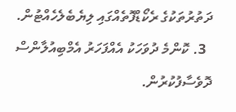ދަތުރުތަކުގެ ރެކޯޑްފޮތެއްގައި ލިޔެބެލެހެއްޓުން.
  3. ކޮންމެ ދުވަހަކު އެއްފަހަރު އެމްބިއުލާންސް ދޮވެސާފުކުރުން.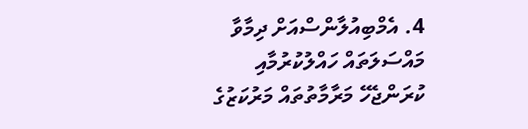4. އެމްބިއުލާންސްއަށް ދިމާވާ މައްސަލަތައް ހައްލުކުރުމާއި ކުރަންޖެހޭ މަރާމާތުތައް މަރުކަޒުގެ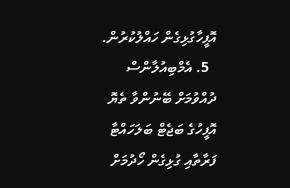އޮފީހާގުޅިގެން ހައްލުކުރުން.
  5. އެމްބިއުލާންސް ދުއްވުމަށް ބޭނުންވާ ތެޔޮ އޮފީހުގެ ބަޖެޓް ބަލަހައްޓާ ފަރާތާއި ގުޅިގެން ހޯދުމަށް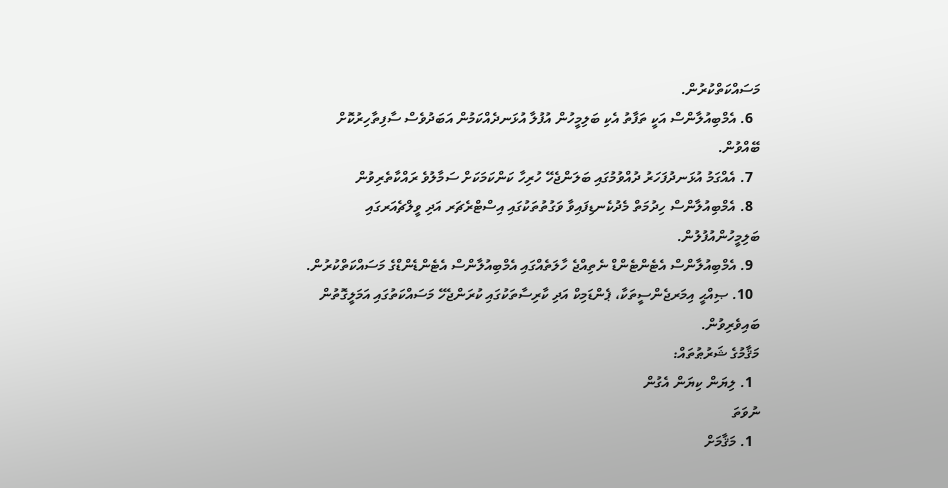މަސައްކަތްކުރުން.
  6. އެމްބިއުލާންސް އަކީ ތަފާތު އެކި ބަލިމީހުން އުފުލާ އުޅަނދެއްކަމުން އަބަދުވެސް ސާފިތާހިރުކޮށް ބޭއްވުން.
  7. އެއްގަމު އުޅަނދުފަހަރު ދުއްވުމުގައި ބަލަންޖެހޭ ހުރިހާ ކަންކަމަކަށް ސަމާލުވެ ރައްކާތެރިވުން
  8. އެމްބިއުލާންސް ހިދުމަތް މެދުކެނޑިފައިވާ ވަގުތުތަކުގައި އިސްޓްރެޗަރ އަދި ވީލްޗެއަރގައި ބަލިމީހުންއުފުލުން.
  9. އެމްބިއުލާންސް އެޓެންޓެންޑް ނެތިއްޖެ ހާލަތެއްގައި އެމްބިއުލާންސް އެޓެންޑެންޑްގެ މަސައްކަތްކުރުން.
  10. ޞިއްޙީ އިމަރޖެންސީތަކާ، ޕެންޑަމިކް އަދި ކާރިސާތަކުގައި ކުރަންޖެހޭ މަސައްކަތުގައި އަމަލީގޮތުން ބައިވެރިވުން.
މަޤާމުގެ ޝަރުޠުތައް:
  1. ލިޔަން ކިޔަން އެގުން
ނުވަތަ
  1. މަޤާމަށް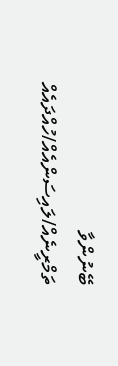ބޭނުންވާ ތަމްރީނެއް/ލައިސަންއެއް/ހުއްދައެއް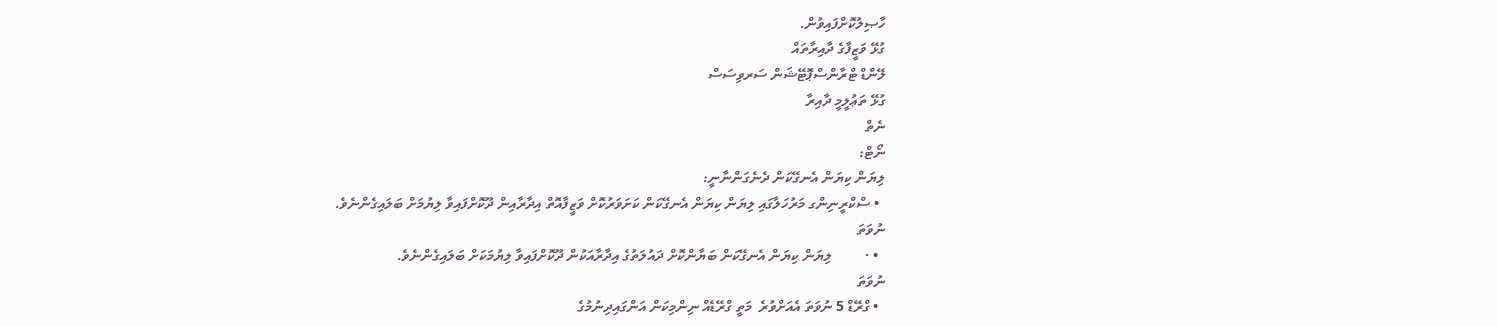ހާޞިލުކޮށްފައިވުން.
ގުޅޭ ވަޒީފާގެ ދާއިރާތައް
ލޭންޑް ޓްރާންސްޕޮޓޭޝަން ސަރވިސަސް
ގުޅޭ ތަޢުލީމީ ދާއިރާ
ނެތް
ނޯޓް:
ލިޔަން ކިޔަން އެނގޭކަން ދެނެގަންނާނީ:
  • ސްކްރީނިންގ މަރުހަލާގައި ލިޔަން ކިޔަން އެނގޭކަން ކަށަވަރުކޮށް ވަޒީފާއޮތް އިދާރާއިން ދޫކޮށްފައިވާ ލިޔުމަށް ބަލައިގެންނެވެ.
ނުވަތަ
  • ·         ލިޔަން ކިޔަން އެނގޭކަން ބަޔާންކޮށް ދައުލަތުގެ އިދާރާއަކުން ދޫކޮށްފައިވާ ލިޔުމަކަށް ބަލައިގެންނެވެ.
ނުވަތަ
  • ގްރޭޑް 5 ނުވަތަ އެއަށްވުރެ  މަތީ ގްރޭޑެއް ނިންމިކަން އަންގައިދިނުމުގެ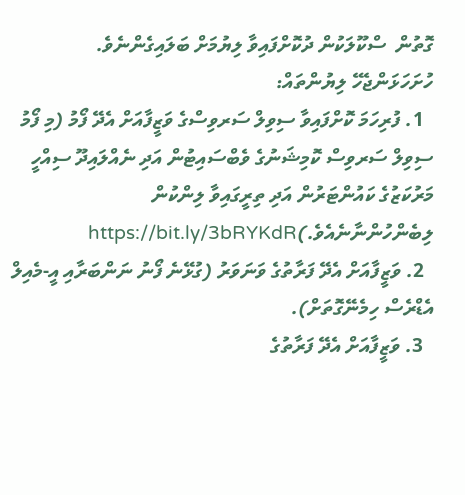ގޮތުން  ސްކޫލަކުން ދުކޮށްފައިވާ ލިޔުމަށް ބަލައިގެންނެވެ.
ހުށަހަޅަންޖެހޭ ލިޔުންތައް:
  1. ފުރިހަމަ ކޮށްފައިވާ ސިވިލް ސަރވިސްގެ ވަޒީފާއަށް އެދޭ ފޯމު (މި ފޯމު ސިވިލް ސަރވިސް ކޮމިޝަނުގެ ވެބްސައިޓުން އަދި ނެއްލައިދޫ ސިއްހީ މަރުކަޒުގެ ކައުންޓަރުން އަދި ތިރީގައިވާ ލިންކުން ލިބެންހުންނާނެއެވެ.)https://bit.ly/3bRYKdR
  2. ވަޒީފާއަށް އެދޭ ފަރާތުގެ ވަނަވަރު (ގުޅޭނެ ފޯނު ނަންބަރާއި އީ-މެއިލް އެޑްރެސް ހިމެނޭގޮތަށް).
  3. ވަޒީފާއަށް އެދޭ ފަރާތުގެ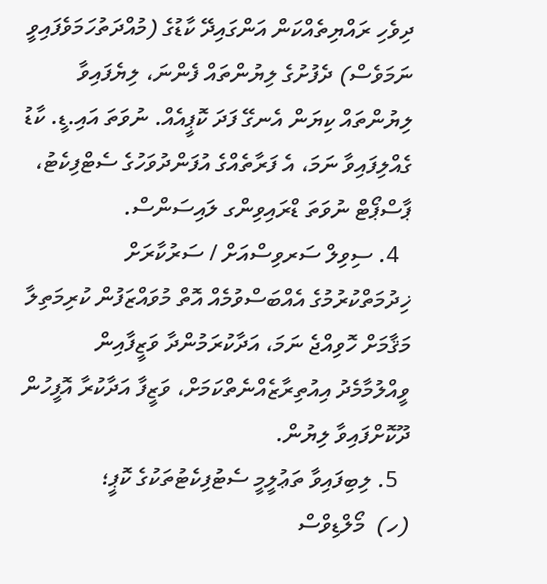ދިވެހި ރައްޔިތެއްކަން އަންގައިދޭ ކާޑުގެ (މުއްދަތުހަމަވެފައިވީ ނަމަވެސް) ދެފުށުގެ ލިޔުންތައް ފެންނަ، ލިޔެފައިވާ ލިޔުންތައް ކިޔަން އެނގޭ ފަދަ ކޮޕީއެއް. ނުވަތަ އައި.ޑީ. ކާޑު ގެއްލިފައިވާ ނަމަ، އެ ފަރާތެއްގެ އުފަންދުވަހުގެ ސެޓްފިކެޓު، ޕާސްޕޯޓް ނުވަތަ ޑްރައިވިންގ ލައިސަންސް.
  4. ސިވިލް ސަރވިސްއަށް / ސަރުކާރަށް ޚިދުމަތްކުރުމުގެ އެއްބަސްވުމެއް އޮތް މުވައްޒަފުން ކުރިމަތިލާ މަޤާމަށް ހޮވިއްޖެ ނަމަ، އަދާކުރަމުންދާ ވަޒީފާއިން ވީއްލުމާމެދު އިއުތިރާޒެއްނެތްކަމަށް، ވަޒީފާ އަދާކުރާ އޮފީހުން ދޫކޮށްފައިވާ ލިޔުން.
  5. ލިބިފައިވާ ތަޢުލީމީ ސެޓުފިކެޓުތަކުގެ ކޮޕީ؛
(ހ)  މޯލްޑިވްސް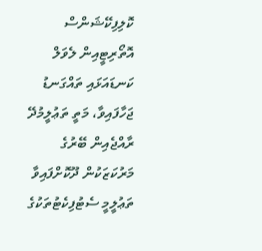ކޮލިފިކޭޝަންސް އޮތޯރިޓީއިން ލެވަލް ކަނޑައަޅައި ތައްގަނޑު ޖަހާފައިވާ، މަތީ ތަޢުލީމުދޭ ރާއްޖެއިން ބޭރުގެ މަރުކަޒަކުން ދޫކޮށްފައިވާ ތަޢުލީމީ ސެޓުފިކެޓުތަކުގެ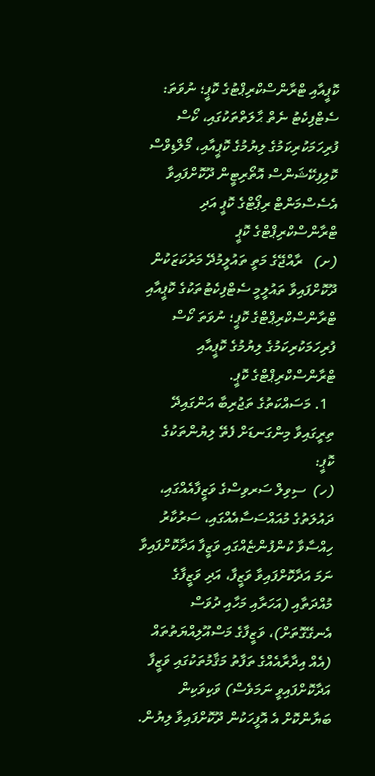ކޮޕީއާއި ޓްރާންސްކްރިޕްޓުގެ ކޮޕީ؛ ނުވަތަ: ސެޓްފިކެޓު ނެތް ޙާލަތްތަކުގައި، ކޯސް ފުރިހަމަކުރިކަމުގެ ލިޔުމުގެ ކޮޕީއާއި، މޯލްޑިވްސް ކޮލިފިކޭޝަންސް އޮތޯރިޓީން ދޫކޮށްފައިވާ އެސެސްމަންޓް ރިޕޯޓްގެ ކޮޕީ އަދި ޓްރާންސްކްރިޕްޓްގެ ކޮޕީ
(ށ)   ރާއްޖޭގެ މަތީ ތައުލީމުދޭ މަރުކަޒަކުން ދޫކޮށްފައިވާ ތައުލީމީ ސެޓްފިކެޓުތަކުގެ ކޮޕީއާއި ޓްރާންސްކްރިޕްޓްގެ ކޮޕީ؛ ނުވަތަ ކޯސް ފުރިހަމަކުރިކަމުގެ ލިޔުމުގެ ކޮޕީއާއި ޓްރާންސްކްރިޕްޓްގެ ކޮޕީ.
  1. މަސައްކަތުގެ ތަޖުރިބާ އަންގައިދޭ ތިރީގައިވާ މިންގަނޑަށް ފެތޭ ލިޔުންތަކުގެ ކޮޕީ:
(ހ)  ސިވިލް ސަރވިސްގެ ވަޒީފާއެއްގައި، ދައުލަތުގެ މުއައްސަސާއެއްގައި، ސަރުކާރު ހިއްސާވާ ކުންފުންޏެއްގައި ވަޒީފާ އަދާކޮށްފައިވާ ނަމަ އަދާކޮށްފައިވާ ވަޒީފާ، އަދި ވަޒީފާގެ މުއްދަތާއި (އަހަރާއި މަހާއި ދުވަސް އެނގޭގޮތަށް)، ވަޒީފާގެ މަސްއޫލިއްޔަތުތައް (އެއް އިދާރާއެއްގެ ތަފާތު މަޤާމުތަކުގައި ވަޒީފާ އަދާކޮށްފައިވީ ނަމަވެސް) ވަކިވަކިން ބަޔާންކޮށް އެ އޮފީހަކުން ދޫކޮށްފައިވާ ލިޔުން.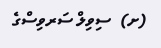(ށ)  ސިވިލް ސަރވިސްގެ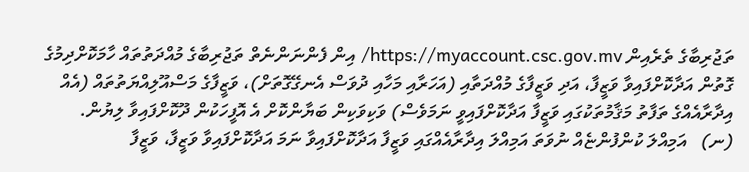ތަޖުރިބާގެ ތެރެއިން https://myaccount.csc.gov.mv/ އިން ފެންނަންނެތް ތަޖުރިބާގެ މުއްދަތުތައް ހާމަކޮށްދިމުގެ ގޮތުން އަދާކޮށްފައިވާ ވަޒީފާ، އަދި ވަޒީފާގެ މުއްދަތާއި (އަހަރާއި މަހާއި ދުވަސް އެނގޭގޮތަށް)، ވަޒީފާގެ މަސްއޫލިއްޔަތުތައް (އެއް އިދާރާއެއްގެ ތަފާތު މަޤާމުތަކުގައި ވަޒީފާ އަދާކޮށްފައިވީ ނަމަވެސް) ވަކިވަކިން ބަޔާންކޮށް އެ އޮފީހަކުން ދޫކޮށްފައިވާ ލިޔުން.
(ނ)   އަމިއްލަ ކުންފުންޏެއް ނުވަތަ އަމިއްލަ އިދާރާއެއްގައި ވަޒީފާ އަދާކޮށްފައިވާ ނަމަ އަދާކޮށްފައިވާ ވަޒީފާ، ވަޒީފާ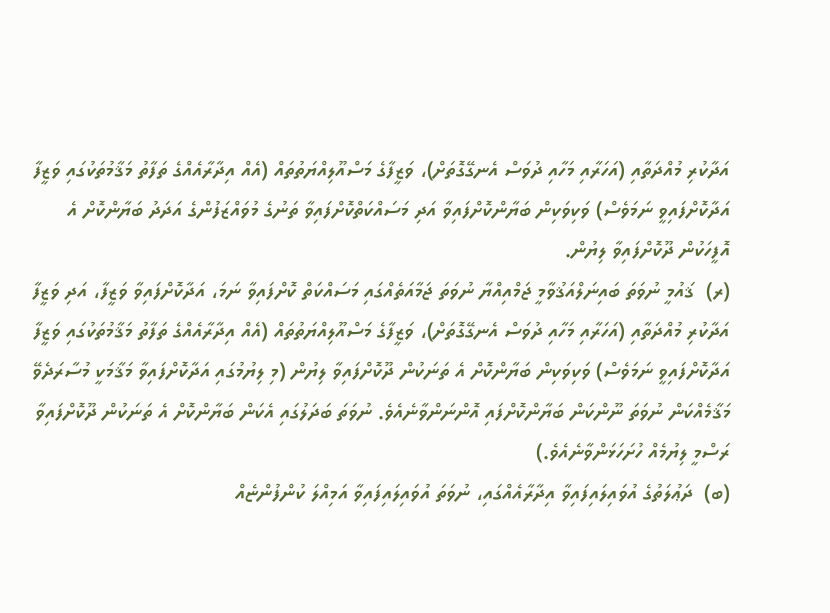އަދާކުރި މުއްދަތާއި (އަހަރާއި މަހާއި ދުވަސް އެނގޭގޮތަށް)، ވަޒީފާގެ މަސްއޫލިއްޔަތުތައް (އެއް އިދާރާއެއްގެ ތަފާތު މަޤާމުތަކުގައި ވަޒީފާ އަދާކޮށްފައިވީ ނަމަވެސް) ވަކިވަކިން ބަޔާންކޮށްފައިވާ އަދި މަސައްކަތްކޮށްފައިވާ ތަނުގެ މުވައްޒަފުންގެ އަދަދު ބަޔާންކޮށް އެ އޮފީހަކުން ދޫކޮށްފައިވާ ލިޔުން.
(ރ)  ޤައުމީ ނުވަތަ ބައިނަލްއަޤުވާމީ ޖަމްއިއްޔާ ނުވަތަ ޖަމާއަތެއްގައި މަސައްކަތް ކޮށްފައިވާ ނަމަ، އަދާކޮށްފައިވާ ވަޒީފާ، އަދި ވަޒީފާ އަދާކުރި މުއްދަތާއި (އަހަރާއި މަހާއި ދުވަސް އެނގޭގޮތަށް)، ވަޒީފާގެ މަސްއޫލިއްޔަތުތައް (އެއް އިދާރާއެއްގެ ތަފާތު މަޤާމުތަކުގައި ވަޒީފާ އަދާކޮށްފައިވީ ނަމަވެސް) ވަކިވަކިން ބަޔާންކޮށް އެ ތަނަކުން ދޫކޮށްފައިވާ ލިޔުން (މި ލިޔުމުގައި އަދާކޮށްފައިވާ މަޤާމަކީ މުސާރަދެވޭ މަޤާމެއްކަން ނުވަތަ ނޫންކަން ބަޔާންކޮށްފައި އޮންނަންވާނެއެވެ. ނުވަތަ ބަދަލުގައި އެކަން ބަޔާންކޮށް އެ ތަނަކުން ދޫކޮށްފައިވާ ރަސްމީ ލިޔުމެއް ހުށަހަޅަންވާނެއެވެ.)
(ބ)  ދަޢުލަތުގެ އުވައިލައިފައިވާ އިދާރާއެއްގައި، ނުވަތަ އުވައިލައިފައިވާ އަމިއްލަ ކުންފުންޏެއް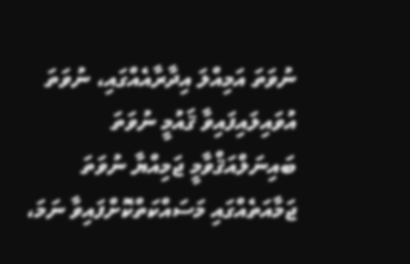ނުވަތަ އަމިއްލަ އިދާރާއެއްގައި، ނުވަތަ އުވައިލައިފައިވާ ޤައުމީ ނުވަތަ ބައިނަލްއަޤްވާމީ ޖަމިއްޔާ ނުވަތަ ޖަމާއަތެއްގައި މަސައްކަތްކޮށްފައިވާ ނަމަ،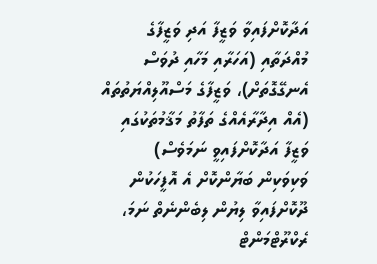އަދާކޮށްފައިވާ ވަޒީފާ އަދި ވަޒީފާގެ މުއްދަތާއި (އަހަރާއި މަހާއި ދުވަސް އެނގޭގޮތަށް)، ވަޒީފާގެ މަސްއޫލިއްޔަތުތައް (އެއް އިދާރާއެއްގެ ތަފާތު މަޤާމުތަކުގައި ވަޒީފާ އަދާކޮށްފައިވީ ނަމަވެސް) ވަކިވަކިން ބަޔާންކޮށް އެ އޮފީހަކުން ދޫކޮށްފައިވާ ލިޔުން ލިބެންނެތް ނަމަ، ރެކްރޫޓްމަންޓް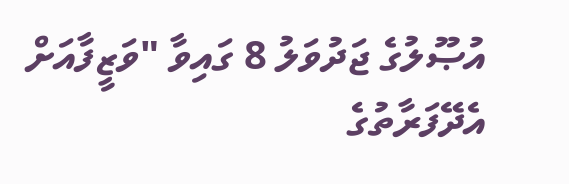އުޞޫލުގެ ޖަދުވަލު 8 ގައިވާ "ވަޒީފާއަށް އެދޭފަރާތުގެ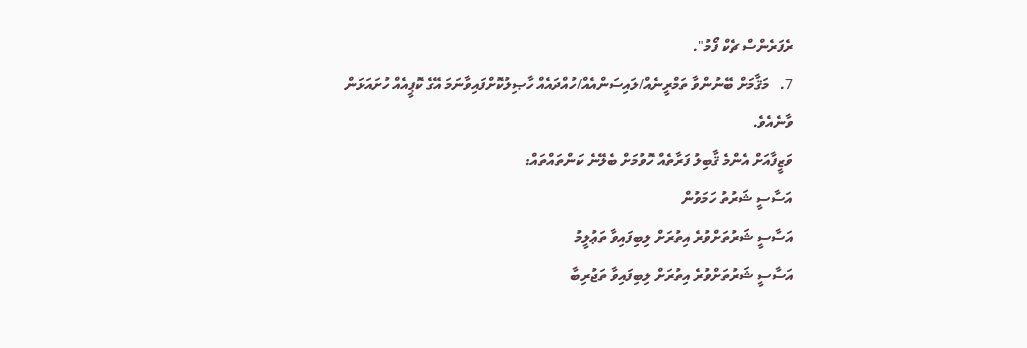ރެފަރެންސް ޗެކް ފޯމު".
7.   މަޤާމަށް ބޭނުންވާ ތަމްރީނެއް/ލައިސަންއެއް/ހުއްދައެއް ހާޞިލުކޮށްފައިވާނަމަ އޭގެ ކޮޕީއެއް ހުށައަޅަން ވާނެއެވެ.
ވަޒީފާއަށް އެންމެ ޤާބިލު ފަރާތެއް ހޮވުމަށް ބެލޭނެ ކަންތައްތައް:
އަސާސީ ޝަރުތު ހަމަވުން
އަސާސީ ޝަރުތަށްވުރެ އިތުރަށް ލިބިފައިވާ ތަޢުލީމު
އަސާސީ ޝަރުތަށްވުރެ އިތުރަށް ލިބިފައިވާ ތަޖުރިބާ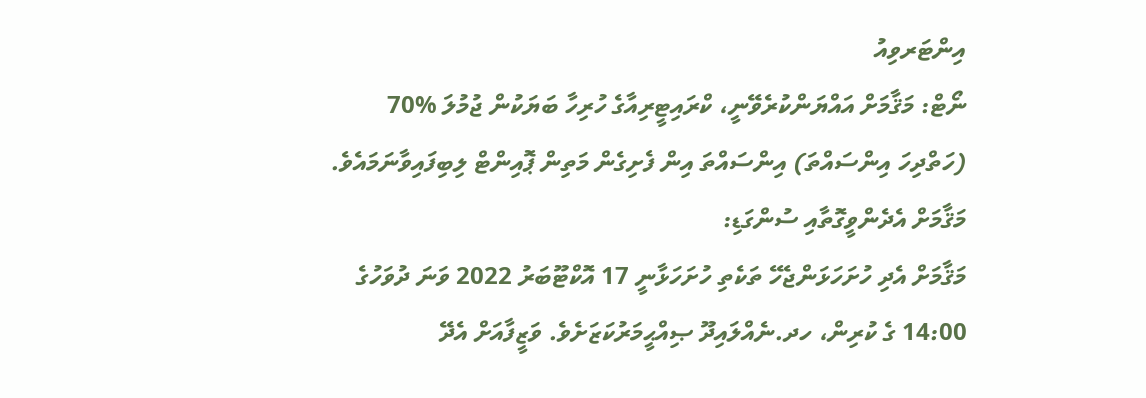އިންޓަރވިއު
ނޯޓް: މަޤާމަށް އައްޔަންކުރެވޭނީ، ކްރައިޓީރިއާގެ ހުރިހާ ބަޔަކުން ޖުމުލަ %70 (ހަތްދިހަ އިންސައްތަ) އިންސައްތަ އިން ފެށިގެން މަތިން ޕޮއިންޓް ލިބިފައިވާނަމައެވެ.
މަޤާމަށް އެދެންވީގޮތާއި ސުންގަޑި:
މަޤާމަށް އެދި ހުށަހަޅަންޖެހޭ ތަކެތި ހުށަހަޅާނީ 17 އޮކްޓޫބަރު 2022 ވަނަ ދުވަހުގެ 14:00 ގެ ކުރިން، ހދ.ނެއްލައިދޫ ޞިއްޙީމަރުކަޒަށެވެ. ވަޒީފާއަށް އެދޭ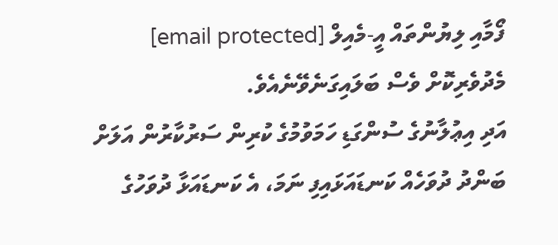ފޯމާއި ލިޔުންތައް އީ-މެއިލް [email protected] މެދުވެރިކޮށް ވެސް ބަލައިގަނެވޭނެއެވެ.
އަދި އިޢުލާނުގެ ސުންގަޑި ހަމަވުމުގެ ކުރިން ސަރުކާރުން އަލަށް ބަންދު ދުވަހެއް ކަނޑައަޅައިފި ނަމަ، އެ ކަނޑައަޅާ ދުވަހުގެ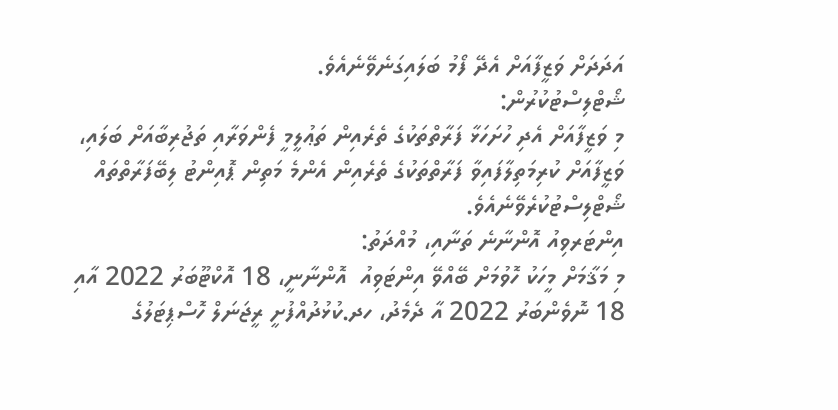އަދަދަށް ވަޒީފާއަށް އެދޭ ފޯމު ބަލައިގަނެވޭނެއެވެ.
ޝޯޓްލިސްޓުކުރުން:
މި ވަޒީފާއަށް އެދި ހުށަހަޅާ ފަރާތްތަކުގެ ތެރެއިން ތަޢުލީމީ ފެންވަރާއި ތަޖުރިބާއަށް ބަލައި، ވަޒީފާއަށް ކުރިމަތިލާފައިވާ ފަރާތްތަކުގެ ތެރެއިން އެންމެ މަތިން ޕޮއިންޓު ލިބޭފަރާތްތައް ޝޯޓްލިސްޓުކުރެވޭނެއެވެ.
އިންޓަރވިއު އޮންނާނެ ތަނާއި، މުއްދަތު:
މި މަޤާމަށް މީހަކު ހޮވުމަށް ބޭއްވޭ އިންޓަވިއު  އޮންނާނީ، 18 އޮކްޓޫބަރު 2022 އާއި 18 ނޮވެންބަރު 2022 އާ ދެމެދު، ހދ.ކުޅުދުއްފުށީ ރީޖަނަލް ހޮސްޕިޓަލުގެ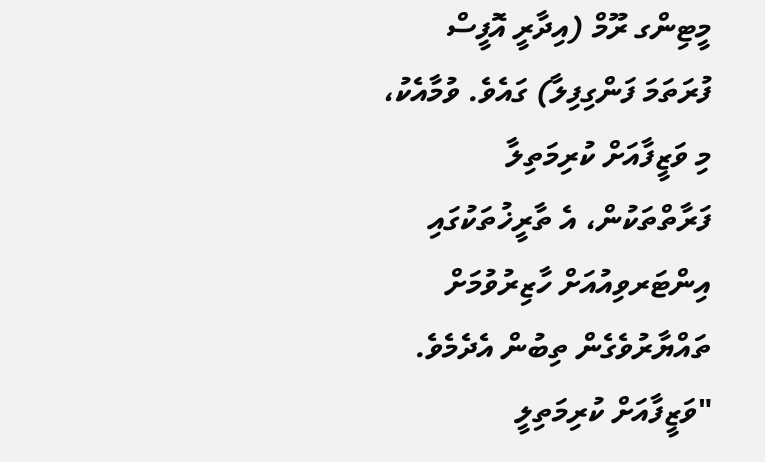މީޓިންގ ރޫމް (އިދާރީ އޮފީސް ފުރަތަމަ ފަންގިފިލާ) ގައެވެ. ވުމާއެކު، މި ވަޒީފާއަށް ކުރިމަތިލާ ފަރާތްތަކުން، އެ ތާރީޚުތަކުގައި އިންޓަރވިއުއަށް ހާޒިރުވުމަށް ތައްޔާރުވެގެން ތިބުން އެދެމެވެ.
"ވަޒީފާއަށް ކުރިމަތިލީ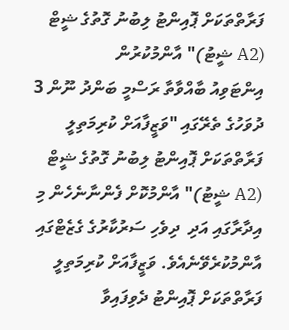ފަރާތްތަކަށް ޕޮއިންޓު ލިބުނު ގޮތުގެ ޝީޓް (A2 ޝީޓު)" އާންމުކުރުން
އިންޓަވިއު ބާއްވާތާ ރަސްމީ ބަންދު ނޫން 3 ދުވަހުގެ ތެރޭގައި "ވަޒީފާއަށް ކުރިމަތިލީ ފަރާތްތަކަށް ޕޮއިންޓު ލިބުނު ގޮތުގެ ޝީޓް (A2 ޝީޓު)" އާންމުކޮށް ފެންނާނެހެން މި އިދާރާގައި އަދި  ދިވެހި ސަރުކާރުގެ ގެޒެޓްގައި އާންމުކުރެވޭނެއެވެ. ވަޒީފާއަށް ކުރިމަތިލީ ފަރާތްތަކަށް ޕޮއިންޓު ދެވިފައިވާ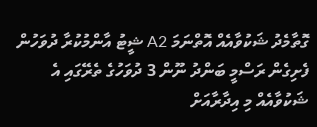ގޮތާމެދު ޝަކުވާއެއް އޮތްނަމަ A2 ޝީޓު އާންމުކުރާ ދުވަހުން ފެށިގެން ރަސްމީ ބަންދު ނޫން 3 ދުވަހުގެ ތެރޭގައި އެ ޝަކުވާއެއް މި އިދާރާއަށް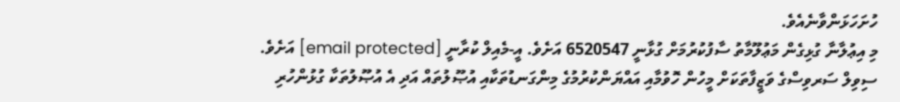ހުށަހަޅަންވާނެއެވެ.
މި އިޢުލާނާ ގުޅިގެން މަޢުލޫމާތު ސާފުކުރުމަށް ގުޅާނީ 6520547 އަށެވެ. އީ-މެއިލް ކުރާނީ [email protected] އަށެވެ.
ސިވިލް ސަރވިސްގެ ވަޒީފާތަކަށް މީހުން ހޮވުމާއި އައްޔަންކުރުމުގެ މިންގަނޑުތަކާއި އުޞޫލުތައް އަދި އެ އުޞޫލުތަކާ ގުޅުންހުރި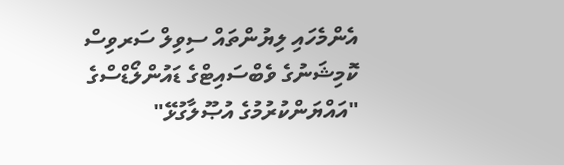އެންމެހައި ލިޔުންތައް ސިވިލް ސަރވިސް ކޮމިޝަނުގެ ވެބްސައިޓްގެ ޑައުންލޯޑްސްގެ "އައްޔަންކުރުމުގެ އުޞޫލާގުޅޭ"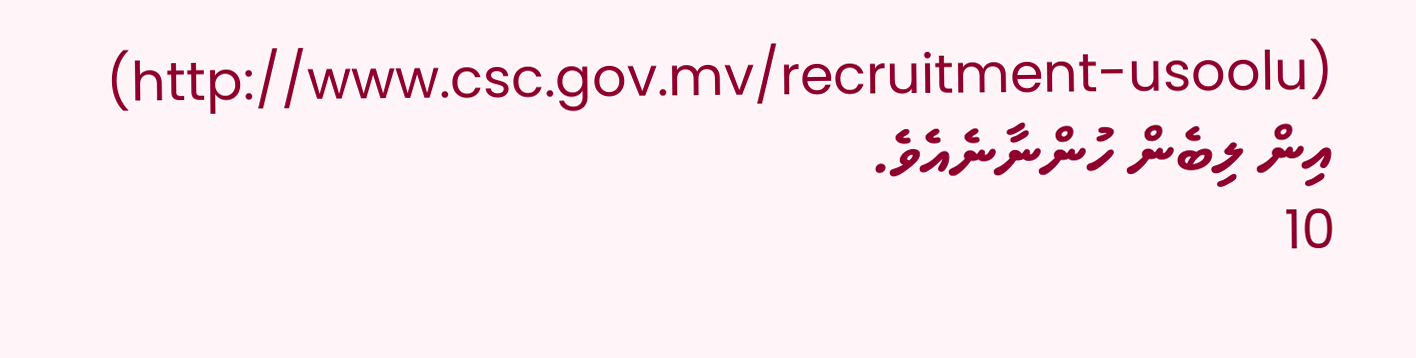(http://www.csc.gov.mv/recruitment-usoolu) އިން ލިބެން ހުންނާނެއެވެ.
10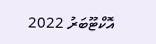އޮކްޓޫބަރު 2022